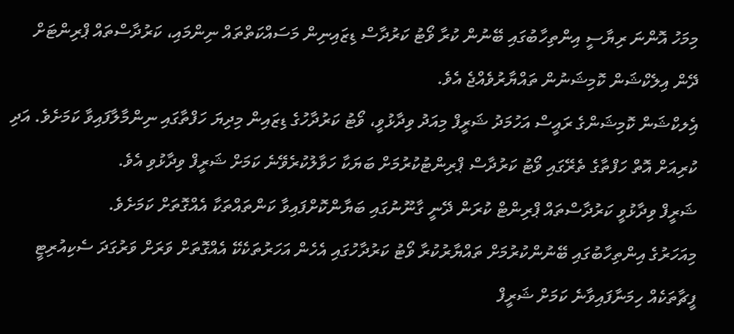މިމަހު އޮންނަ ރިޔާސީ އިންތިހާބުގައި ބޭނުން ކުރާ ވޯޓު ކަރުދާސް ޑިޒައިނިން މަސައްކަތްތައް ނިންމައި، ކަރުދާސްތައް ޕްރިންޓަށް ދޭން އިލެކްޝަން ކޮމިޝަނުން ތައްޔާރުވެއްޖެ އެވެ.
އިެލކްޝަން ކޮމިޝަންގެ ރައީސް އަހުމަދު ޝަރީފް މިއަދު ވިދާޅުވީ، ވޯޓު ކަރުދާހުގެ ޑިޒައިން މިދިޔަ ހަފްތާގައި ނިންމާލާފައިވާ ކަމަށެވެ. އަދި ކުރިއަށް އޮތް ހަފްތާގެ ތެރޭގައި ވޯޓު ކަރުދާސް ޕްރިންޓުކުރުމަށް ބަޔަކާ ހަވާލުކުރެވޭނެ ކަމަށް ޝަރީފް ވިދާޅުވި އެވެ.
ޝަރީފް ވިދާޅުވީ ކަރުދާސްތައް ޕްރިންޓް ކުރަން ދޭނީ ގާނޫނުގައި ބަޔާންކޮށްފައިވާ ކަންތައްތަކާ އެއްގޮތަށް ކަމަށެވެ.
މިއަހަރުގެ އިންތިހާބުގައި ބޭނުންކުރުމަށް ތައްޔާރުކުރާ ވޯޓު ކަރުދާހުގައި އެހެން އަހަރުތަކެކޭ އެއްގޮތަށް ވަރަށް ވަރުގަދަ ސެކިއުރިޓީ ފީޗާތަކެއް ހިމަނާފައިވާނެ ކަމަށް ޝަރީފް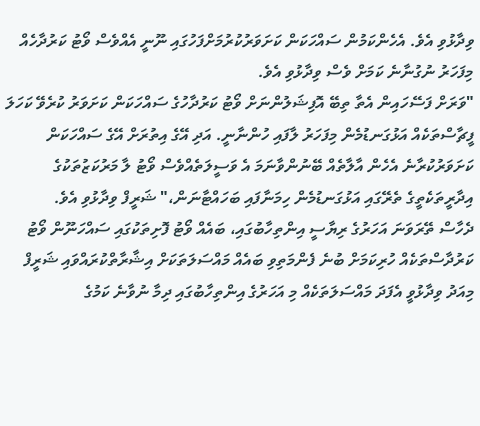ވިދާޅުވި އެވެ. އެހެންކަމުން ސައްހަކަން ކަށަވަރުކުރުމަށްފަހުގައި ނޫނީ އެއްވެސް ވޯޓު ކަރުދާހެއް މިފަހަރު ނުގުނާނެ ކަމަށް ވެސް ވިދާޅުވި އެވެ.
"ވަރަށް ފަސޭހައިން އެތާ ތިބޭ އޮފިޝަލުންނަށް ވޯޓު ކަރުދާހުގެ ސައްހަކަން ކަށަވަރު ކުރެވޭ ކަހަލަ ފީޗާސްތަކެއް އަޅުގަނޑުމެން މިފަހަރު ލާފައި ހުންނާނީ. އަދި އޭގެ އިތުރަށް އޭގެ ސައްހަކަން ކަށަވަރުކުރާނެ އެހެން އާލާތެއް ބޭނުންވާނަމަ އެ ވަސީލަތެއްވެސް ވޯޓު ލާ މަރުކަޒުތަކުގެ އިދާރީތަކެތީގެ ތެރޭގައި އަޅުގަނޑުމެން ހިމަނާފައި ބަހައްޓާނަން،" ޝަރީފް ވިދާޅުވި އެވެ.
ދެހާސް ތޭރަވަނަ އަހަރުގެ ރިޔާސީ އިންތިހާބުގައި، ބައެއް ވޯޓު ފޮށިތަކުގައި ސައްހަނޫން ވޯޓު ކަރުދާސްތަކެއް ހުރިކަމަށް ބުނެ ފެންމަތިވި ބައެއް މައްސަލަތަކަށް އިޝާރާތްކުރައްވައި ޝަރީފް މިއަދު ވިދާޅުވީ އެފަދަ މައްސަލަތަކެއް މި އަހަރުގެ އިންތިހާބުގައި ދިމާ ނުވާނެ ކަމުގެ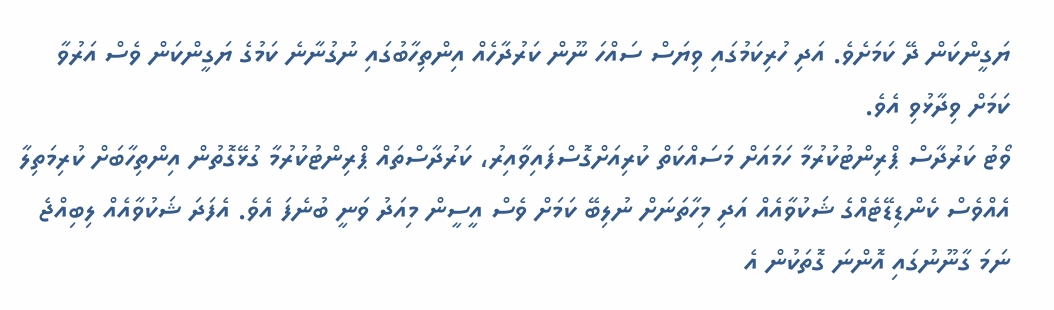ޔަގީންކަން ދޭ ކަމަށެވެ. އަދި ހުރިކަމުގައި ވިޔަސް ސައްހަ ނޫން ކަރުދާހެއް އިންތިހާބުގައި ނުގުނާނެ ކަމުގެ ޔަގީންކަން ވެސް އަރުވާ ކަމަށް ވިދާޅުވި އެވެ.
ވޯޓު ކަރުދާސް ޕްރިންޓުކުރުމާ ހަމައަށް މަސައްކަތް ކުރިއަށްގޮސްފައިވާއިރު، ކަރުދާސްތައް ޕްރިންޓުކުރުމާ ގުޅޭގޮތުން އިންތިހާބަށް ކުރިމަތިލާ އެއްވެސް ކެންޑިޑޭޓެއްގެ ޝަކުވާއެއް އަދި މިހާތަނަށް ނުލިބޭ ކަމަށް ވެސް އީސީން މިއަދު ވަނީ ބުނެފަ އެވެ. އެފަދަ ޝަކުވާއެއް ލިބިއްޖެ ނަމަ ގާނޫނުގައި އޮންނަ ގޮތަކުން އެ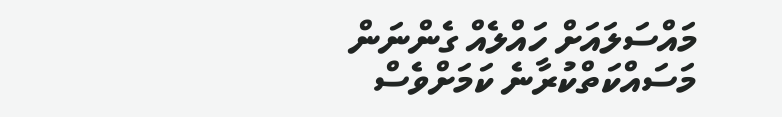މައްސަލައަށް ހައްލެއް ގެންނަން މަސައްކަތްކުރާނެ ކަމަށްވެސް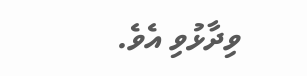ވިދާޅުވި އެވެ.